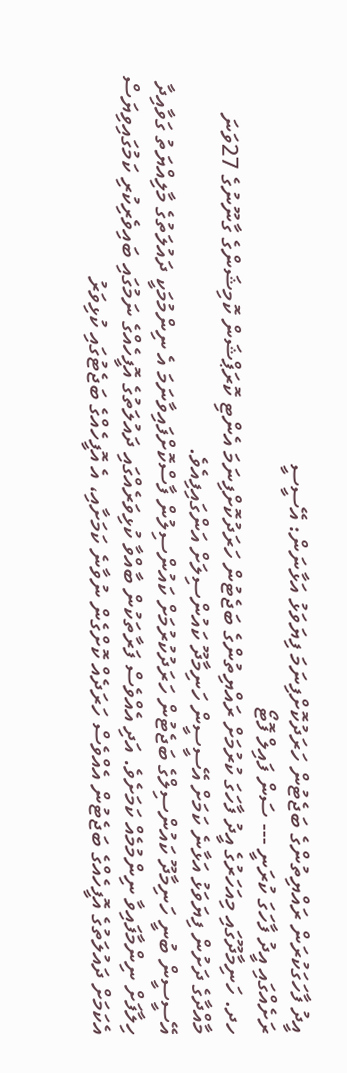އީދު ފާހަގަކުރަން ރައްޔިތުންގެ ބަޖެޓުން ހަރަދުކޮށްފިނަމަ ފިޔަވަޅު އަޅާނަން: އޭސީސީ
ރަށެއްގައި އީދު ފާހަގަ ކުރަނީ --- ސަން ފައިލް ފޮޓޯ
ހދ. ހަނިމާދޫގައި މިއަހަރުގެ އީދު ފާހަގަ ކުރުމަށް ރައްޔިތުންގެ ބަޖެޓުން ހަރަދުކޮށްފިނަމަ އެންޓި ކޮރަޕްޝަން ކޮމިޝަންގެ ގާނޫނުގެ 27ވަނަ މާއްދާގެ ދަށުން ފިޔަވަޅު އަޅާނެ ކަމަށް އޭސީސީން ހަނިމާދޫ ކައުންސިލަށް އަންގައިފިއެވެ.
އޭސީސީން ބުނީ ހަނިމާދޫ ކައުންސިލްގެ ބަޖެޓުން ހަރަދުކުރުމަށް ކައުންސިލުން ފާސްކޮށްފައިވާނަމަ އެ ނިންމުމަކީ ދައުލަތުގެ މާލިއްޔަތު ގަވާއިދާ ހިލާފަށް ނިންމާފައިވާ ނިންމުމެއް ކަމަށެވެ. އަދި އެއްވެސް ފަރާތަކުން ބާއްވާ ކުޅިވަރެއްގައި ދައުލަތުގެ އޮފީހެއްގެ ނަމުގައި ބައިވެރިކުރި ކަމުގައިވިޔަސް އެކަމަށް ދައުލަތުގެ އޮފީހެއްގެ ބަޖެޓުން އެއްވެސް ހަރަދެއް ކޮށްގެން ނުވާނެ ކަމަށާއި، އެ އޮފީހެއްގެ ބަޖެޓުގައި ކުޅިވަރު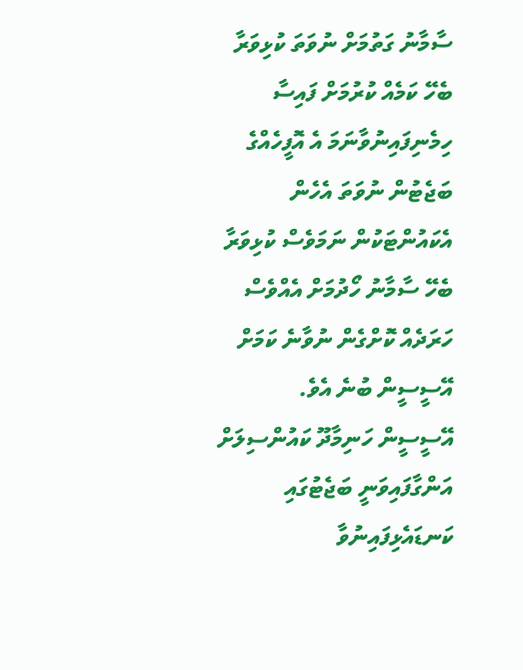ސާމާނު ގަތުމަށް ނުވަތަ ކުޅިވަރާ ބެހޭ ކަމެއް ކުރުމަށް ފައިސާ ހިމެނިފައިނުވާނަމަ އެ އޮފީހެއްގެ ބަޖެޓުން ނުވަތަ އެހެން އެކައުންޓަކުން ނަމަވެސް ކުޅިވަރާ ބެހޭ ސާމާނު ހޯދުމަށް އެއްވެސް ހަރަދެއް ކޮށްގެން ނުވާނެ ކަމަށް އޭސީސީން ބުނެ އެވެ.
އޭސީސީން ހަނިމާދޫ ކައުންސިލަށް އަންގާފައިވަނީ ބަޖެޓުގައި ކަނޑައެޅިފައިނުވާ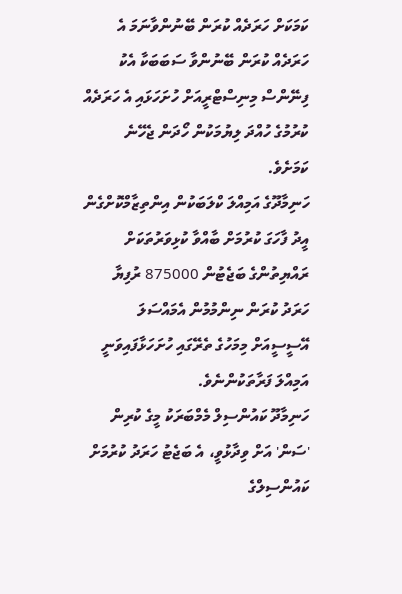ކަމަކަށް ހަރަދެއް ކުރަން ބޭނުންވާނަމަ އެ ހަރަދެއް ކުރަން ބޭނުންވާ ސަބަބަކާ އެކު ފިނޭންސް މިނިސްޓްރީއަށް ހުށަހަޅައި އެ ހަރަދެއް ކުރުމުގެ ހުއްދަ ލިޔުމަކުން ހޯދަން ޖެހޭނެ ކަމަށެވެ.
ހަނިމާދޫގެ އަމިއްލަ ކްލަބަކުން އިންތިޒާމްކޮށްގެން އީދު ފާހަގަ ކުރުމަށް ބާއްވާ ކުޅިވަރުތަކަށް ރައްޔިތުންގެ ބަޖެޓުން 875000 ރުފިޔާ ހަރަދު ކުރަން ނިންމުމުން އެމައްސަލަ އޭސީސީއަށް މިމަހުގެ ތެރޭގައި ހުށަހަޅާފައިވަނީ އަމިއްލަ ފަރާތަކުންނެވެ.
ހަނިމާދޫ ކައުންސިލް މެމްބަރަކު މީގެ ކުރިން 'ސަން' އަށް ވިދާޅުވީ، އެ ބަޖެޓު ހަރަދު ކުރުމަށް ކައުންސިލްގެ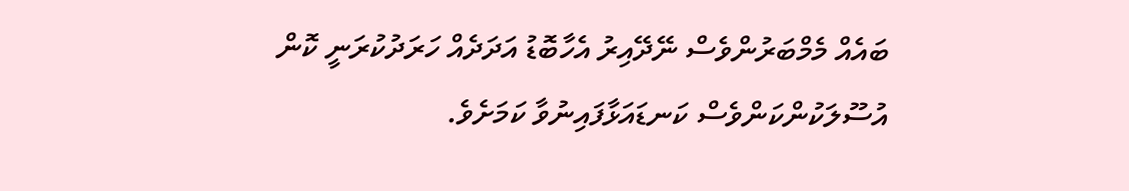ބައެއް މެމްބަރުންވެސް ނޭދޭއިރު އެހާބޮޑު އަދަދެއް ހަރަދުކުރަނީ ކޮން އުސޫލަކުންކަންވެސް ކަނޑައަޅާފައިނުވާ ކަމަށެވެ.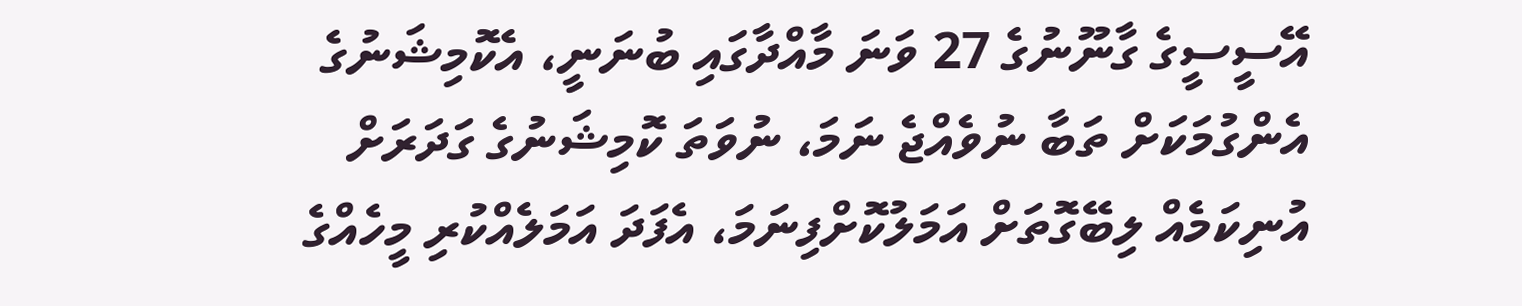އޭސީސީގެ ގާނޫނުގެ 27 ވަނަ މާއްދާގައި ބުނަނީ، އެކޮމިޝަނުގެ އެންގުމަކަށް ތަބާ ނުވެއްޖެ ނަމަ، ނުވަތަ ކޮމިޝަނުގެ ގަދަރަށް އުނިކަމެއް ލިބޭގޮތަށް އަމަލުކޮށްފިނަމަ، އެފަދަ އަމަލެއްކުރި މީހެއްގެ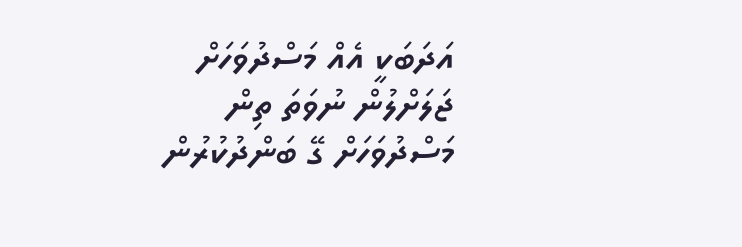އަދަބަކީ އެއް މަސްދުވަހަށް ޖަލަށްލުން ނުވަތަ ތިން މަސްދުވަހަށް ގޭ ބަންދުކުރުން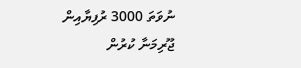ނުވަތަ 3000 ރުފިޔާއިން ޖޫރިމަނާ ކުރުން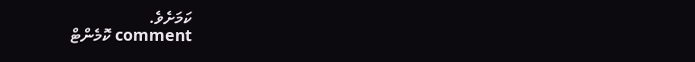ކަމަށެވެ.
comment ކޮމެންޓް